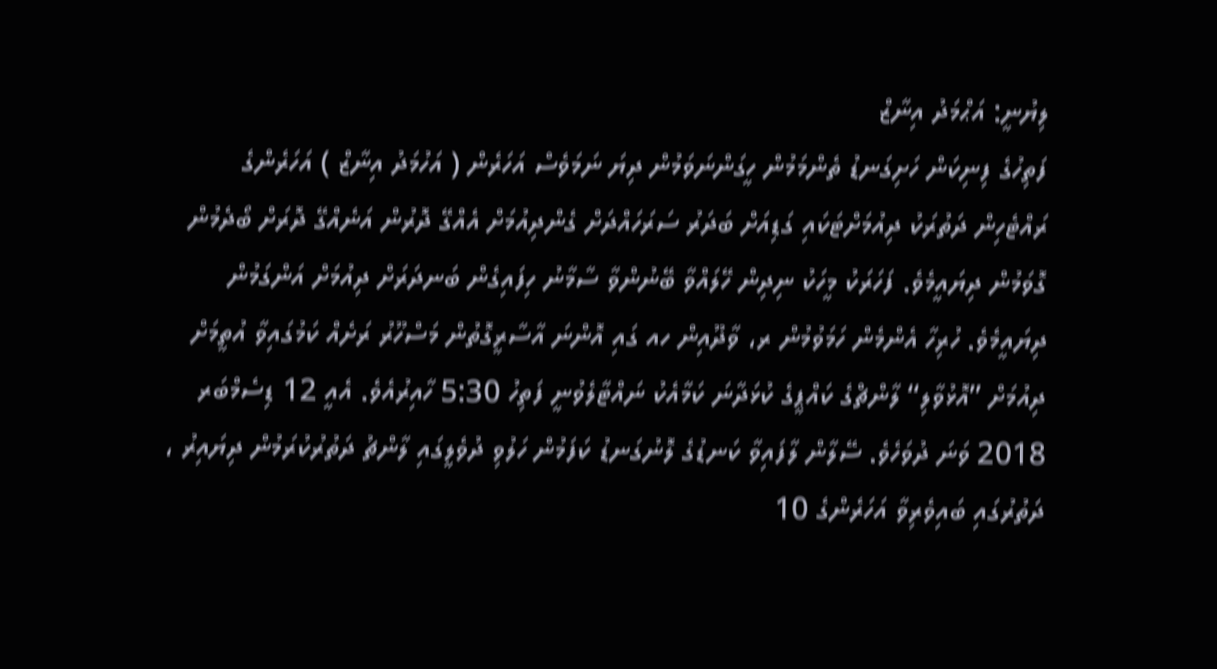ލިޔުނީ: އަޙްމަދު އިނާޒް
ފަތިހުގެ ފިނިކަން ހަށިގަނޑު ތެންމަމުން ހީގަންނަވަމުން ދިޔަ ނަމަވެސް އަހަރެން ( އަހުމަދު އިނާޒް ) އަހަރެންގެ ރައްޓެހިން ދަތުރަކު ދިއުމަށްޓަކައި ގަޑިއަށް ބަދަރު ސަރަހައްދަށް ގެންދިއުމަށް އެއްގޭ ދޮރުން އަނެއްގޭ ދޮރަށް ބޯދެމުން ގޮވަމުން ދިޔައީމެވެ. ފަހަރަކު މީހަކު ނިދިން ހޭލައްވާ ބޭނުންވާ ސާމާނު ހިފައިގެން ބަނދަރަށް ދިއުމަށް އަންގަމުން ދިޔައީމެވެ. ހުރިހާ އެންމެން ހަމަވުމުން ރ، ވާދޫއިން ހއ ގައި އޮންނަ އާސާރީގޮތުން މަސްހޫރު ރަށެއް ކަމުގައިވާ އުތީމަށް ދިއުމަށް ”އޮޅުވާލި“ ލާންޗްގެ ކައްޕީގެ ކުޅަދާނަ ކަމާއެކު ނައްޓާލެވުނީ ފަތިހު 5:30 ހާއިރުއެވެ. އެއީ 12 ޑިސެމްބަރ 2018 ވަނަ ދުވަހެވެ. ސޭލާން ލާފައިވާ ކަނޑުގެ ލޮނުގަނޑު ކަފަމުން ހަލުވި ދުވެލީގައި ލާންޗު ދަތުރުކުރަމުން ދިޔައިރު ، ދަތުރުގައި ބައިވެރިވާ އަހަރެންގެ 10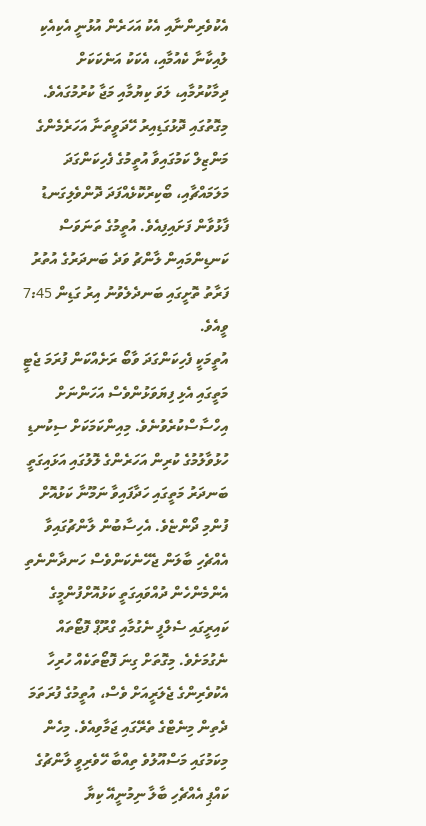އެކުވެރިންނާއި އެކު އަހަރެން އުޅުނީ އެކިއެކި ލުއިކާނާ ކެއުމާއި، އެކަކު އަނެކަކަށް ދިމާކުރުމާއި، ލަވަ ކިޔުމާއި މަޖާ ކުރުމުގައެވެ. މިގޮތުގައި ދޮޅުގަޑިއިރު ހޭދަވީތަނާ އަހަރެމެންގެ މަންޒިލް ކަމުގައިވާ އުތީމުގެ ފެހިކަންގަދަ މަލަމައްޗާއި، ބޯކިރުކޮޅެއްފަދަ ދޮންވެލިގަނޑު ފާޅުވާން ފަށައިފިއެވެ. އުތީމުގެ ތަނަވަސް ކަނޑިންމައިން ލާންޗު ވަދެ ބަނދަރުގެ އުތުރު ފަރާތު ތޮށީގައި ބަނދެލެވުނު އިރު ގަޑިން 7:45 ވީއެވެ.
އުތީމަކީ ފެހިކަންގަދަ ވާބޯ ރަށެއްކަން ފުރަމަ ޖެޓީ މަތީގައި އެޅި ފިޔަވަޅުންވެސް އަހަންނަށް އިހްސާސްކުރެވުނެވެ. މިއިންކަމަކަށް ސިކުނޑި ހުޅުވާލުމުގެ ކުރިން އަހަރެންގެ ލޮލުގައި އަޅައިގަތީ ބަނދަރު މަތީގައި ހަދާފައިވާ ނަމޫނާ ކަޅުއޮށް ފުންމި ދޯންޏެވެ. އެހިސާބުން ލާންޗުގައިވާ އެއްޗެހި ބާލަން ޖެހޭނެކަންވެސް ހަނދާންނެތި އެންމެންހެން ދުއްވައިގަތީ ކަޅުއޮށްފުންމީގެ ކައިރީގައި ސެލްފީ ނެގުމާއި ގްރޫޕް ފޮޓޯތައް ނެގުމަށެވެ. މިގޮތަށް ގިނަ ފޮޓޯތަކެއް ހުރިހާ އެކުވެރިންގެ ޖެލަރީއަށް ވެސް، އުތީމުގެ ފުރަތަމަ ދެތިން މިނެޓްގެ ތެރޭގައި ޖަމާވިއެވެ. މިހެން މިކަމުގައި މަސްއޫލުވެ ތިއްބާ ހޭވެރިވީ ލާންޗުގެ ކައްޕި އެއްޗެހި ބާލާ ނިމުނީއޭ ކިޔާ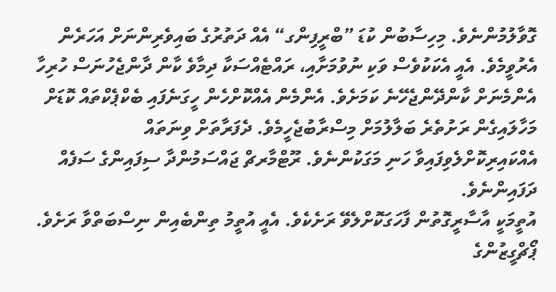ގޮވާލުމުންނެވެ. މިހިސާބުން ކުޑަ ”ބްރީފިންގ“ އެއް ދަތުރުގެ ބައިވެރިންނަށް އަހަރެން އެރުވީމެވެ. އެއީ އެކަކުވެސް ވަކި ނުވުމަށާއި، ރައްޓެއްސަކާ ދިމާވެ ކާން ދާންޖެހުނަސް ހުރިހާ އެންމެނަށް ކާންދޭންޖެހޭނެ ކަމަށެވެ. އެންމެން އެއްކޮށްހެން ހީގަނެފައި ބެކްޕެކްތައް ކޮޑަށް މަހާލައިގެން ރަށުތެރެ ބަލާލުމަށް މިސްރާބުޖެހީމެވެ. ދެފަރާތަށް ވިނަތައް އެއްކައިރިކޮށްލެވިފައިވާ ހަނި މަގަކުންނެވެ. ރޫޓްމާރޗް ޖައްސަމުންދާ ސިފައިންގެ ސަފެއް ދަފައިންނެވެ.
އުތީމަކީ އާސާރީގޮތުން ފާހަގަކޮށްލެވޭ ރަށެކެވެ. އެއީ އުތީމު ތިންބެއިން ނިސްބަތްވާ ރަށެވެ. ޕޯޗްގީޒުންގެ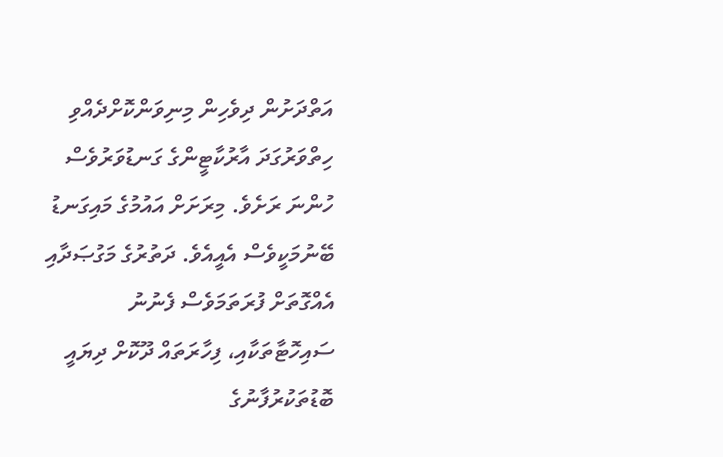އަތްދަށުން ދިވެހިން މިނިވަންކޮށްދެއްވި ހިތްވަރުގަދަ އާރުކާޓީންގެ ގަނޑުވަރުވެސް ހުންނަ ރަށެވެ. މިރަށަށް އައުމުގެ މައިގަނޑު ބޭނުމަކީވެސް އެއީއެވެ. ދަތުރުގެ މަގުޞަދާއި އެއްގޮތަށް ފުރަތަމަވެސް ފެނުނު ސައިހޮޓާތަކާއި، ފިހާރަތައް ދޫކޮށް ދިޔައީ ބޮޑުތަކުރުފާނުގެ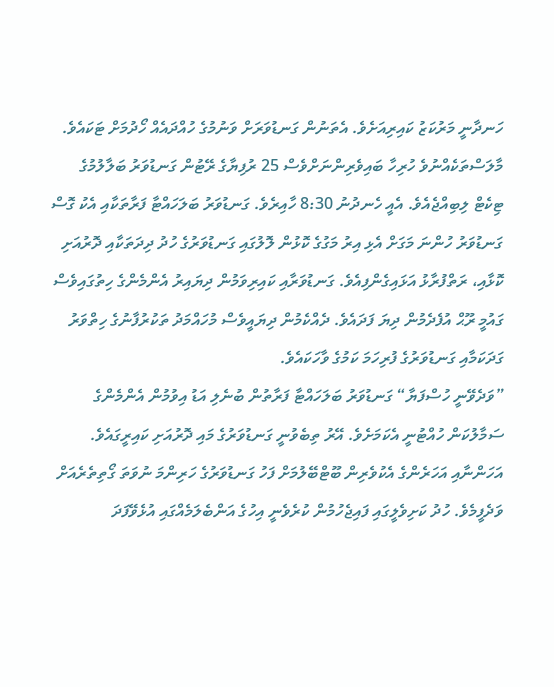ހަނދާނީ މަރުކަޒު ކައިރިއަށެވެ. އެތަނުން ގަނޑުވަރަށް ވަނުމުގެ ހުއްދައެއް ހޯދުމަށް ޓަކައެވެ. މާލަސްތަކެއްނުވެ ހުރިހާ ބައިވެރިންނަށްވެސް 25 ރުފިޔާގެ ރޭޓުން ގަނޑުވަރު ބަލާލުމުގެ ޓިކެޓް ލިބިއްޖެއެވެ. އެއީ ހެނދުނު 8:30 ހާއިރެވެ. ގަނޑުވަރު ބަލަހައްޓާ ފަރާތަކާއި އެކު ގޮސް ގަނޑުވަރު ހުންނަ މަގަށް އެޅި އިރު މަގުގެ ކޮޅުން ލޮލުގައި ގަނޑުވަރުގެ ހުދު ދިދަތަކާއި ދޮރުއަށި ކޮޅާއި، ރަތްފުރާޅު އަޅައިގެންފިއެވެ. ގަނޑުވަރާއި ކައިރިވަމުން ދިޔައިރު އެންމެންގެ ހިތުގައިވެސް ގައުމީ ރޫޙް އުފެދެމުން ދިޔަ ފަދައެވެ. ދެއްކެމުން ދިޔައީވެސް މުހައްމަދު ތަކުރުފާނުގެ ހިތްވަރު ގަދަކަމާއި ގަނޑުވަރުގެ ފުރިހަމަ ކަމުގެ ވާހަކައެވެ.
”ވަދެވޭނީ ހުސްފަޔާ“ ގަނޑުވަރު ބަލަހައްޓާ ފަރާތުން ބުނެލި އަޑު އިވުމުން އެންމެންގެ ސަމާލުކަން ހުއްޓުނީ އެކަމަށެވެ. އޭރު ތިބެވުނީ ގަނޑުވަރުގެ މައި ދޮރުއަށި ކައިރީގައެވެ. އަހަންނާއި އަހަރެންގެ އެކުވެރިން ބޫޓްބޭލުމަށް ފަހު ގަނޑުވަރުގެ ހަރިންމަ ނުވަތަ ގޯތިތެރެއަށް ވަދެފީމެވެ. ހުދު ކަށިވެލީގައި ފައިޖެހުމުން ކުރެވެނީ އިހުގެ އަންބެލަމެއްގައި އުޅެވޭފަދަ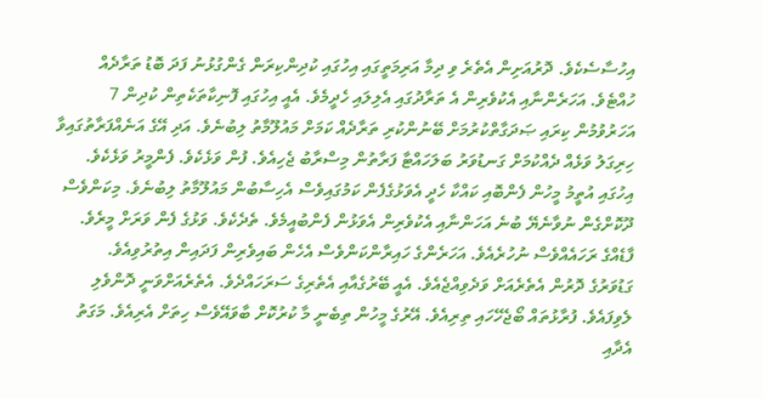އިހުސާސެކެވެ. ދޮރުއަށިން އެތެރެ ވި ދިމާ އަރިމަތީގައި އިހުގައި ކުދިންކިރަން ގެންގުޅުނު ފަދަ ބޮޑު ތަރާދެއް ހުއްޓެވެ. އަހަރެންނާއި އެކުވެރިން އެ ތަރާދުގައި އެލިލައި ހެދީމެވެ. އެއީ އިހުގައި ފޮނިކާތަކެތިން ކުދިން 7 އަހަރުވުމުން ކިރައި ޞަދަގާތްކުރުމަށް ބޭނުންކުރި ތަރާދެއް ކަމަށް މައުލޫމާތު ލިބުނެވެ. އަދި އޭގެ އަނެއްފަރާތުގައިވާ ހިރިގަލު ވަޅެއް ދެއްކުމަށް ގަނޑުވަރު ބަލަހައްޓާ ފަރާތުން މިސްރާބު ޖެހިއެވެ. ފުން ވަޅެކެވެ. ފެންމީރު ވަޅެކެވެ. އިހުގައި އުތީމު މީހުން ފެންބޮއި ކައްކާ ހެދީ އެވަޅުގެފެން ކަމުގައިވެސް އެހިސާބުން މައުލޫމާތު ލިބުނެވެ. މިކަންވެސް ދޫކޮށްގެން ނުވާނެޔޭ ބުނެ އަހަންނާއި އެކުވެރިން އެވަޅުން ފެންބުއީމެވެ. ތެދެކެވެ. ވަޅުގެ ފެން ވަރަށް މީރެވެ. ފާޑެއްގެ ރަހައެއްވެސް ނުހުރެއެވެ. އަހަރެންގެ ހައިރާންކަންވެސް އެހެން ބައިވެރިން ފަދައިން އިތުރުވިއެވެ.
ގަޑުވަރުގެ ދޮރުން އެތެރެއަށް ވަދެވިއްޖެއެވެ. އެއީ ބޭރުގެއާއި އެތެރިގެ ސަރަހައްދެވެ. އެތެރެއަށްވަނީ ދޮންވެލި ލެވިފައެވެ. ފުރާޅުތައް ބޯޖެހޭހައި ތިރިއެވެ. އޭރުގެ މީހުން ތިބެނީ މާ ކުރުކޮށް ބާވައޭވެސް ހިތަށް އެރިއެވެ. މަގަތު އެދާއި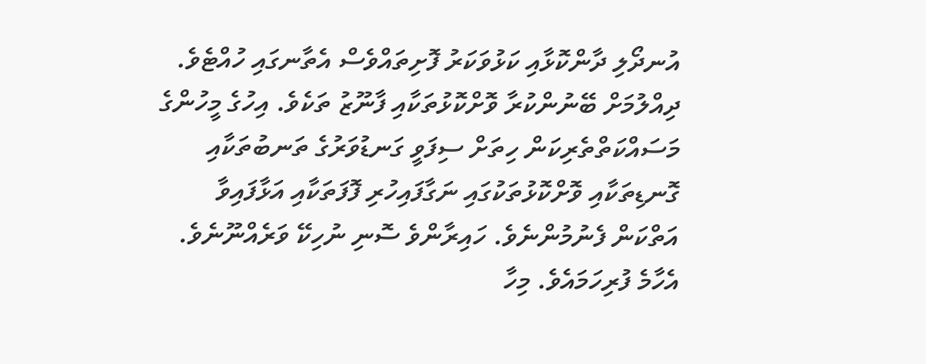އުނދޯލި ދާންކޮޅާއި ކަޅުވަކަރު ފޮށިތައްވެސް އެތާނގައި ހުއްޓެވެ. ދިއްލުމަށް ބޭނުންކުރާ ވޮށްކޮޅުތަކާއި ފާނޫޒު ތަކެވެ. އިހުގެ މީހުންގެ މަސައްކަތްތެރިކަން ހިތަށް ސިފަވީ ގަނޑުވަރުގެ ތަނބުތަކާއި ގޮނޑިތަކާއި ވޮށްކޮޅުތަކުގައި ނަގާފައިހުރި ފޮފަތަކާއި އަޅާފައިވާ އަތްކަން ފެނުމުންނެވެ. ހައިރާންވެ ސޮނި ނުހިކޭ ވަރެއްނޫނެވެ. އެހާމެ ފުރިހަމައެވެ. މިހާ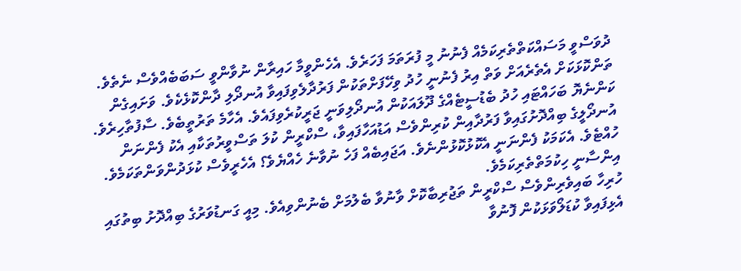ދުވަސްވީ މަސައްކަތްތެރިކަމެއް ފެނުނު މީ ފުރަތަމަ ފަހަރެވެ. އެހެންވީމާ ހައިރާން ނުވާންވީ ސަބަބެއްވެސް ނެތެވެ. ތަންކޮޅަކަށް އެތެރެއަށް ވަތް އިރު ފެނުނީ ހުދު ވިހޭފަށްތަކުން ފަރުދާލެވިފައިވާ އުނދޯލި ދާންކޮޅެކެވެ. ވަށައިގެން ކަންނެޔޮ ބަހައްޓައި ހުދު ބެޑުސީޓެއްގެ ދޫލައަކުން އުނދޯލިވަނީ ޖަރީކުރެވިފައެވެ. އެހާމެ ތަރުތީބެވެ. ސާފުތާހިރެވެ. އުނދޯލީގެ ބިއްދޮށުގައިވާ ފަރުދާއިން ކުރިންވެސް އަޑުއަހާފައިވާ، ސްކްރީން ކުލަ ތަސްވީރުތަކާއި އެކު ފެންނަން ހުއްޓެވެ. އެކަމަކު ފެންނަނީ އެކޮޅުކޮޅުންނެވެ. އަޖައިބެއް ފަހެ ނުވާނެ ހެއްޔެވެ؟ އެހެރީވެސް ކުޅަދުންވަންތަކަމެވެ. އިންސާނީ ހިކުމަތްތެރިކަމެވެ.
ހުރިހާ ބައިވެރިންވެސް ސްކްރީން ތަޖުރިބާކޮށް ވާނުވާ ބެލުމަށް ބެނުންވިއެވެ. މިއީ ގަނޑުވަރުގެ ބިއްދޮށު ބިތުގައި އެޅިފައިވާ ކުޑަލޯވަޅަކުން ފޮނުވާ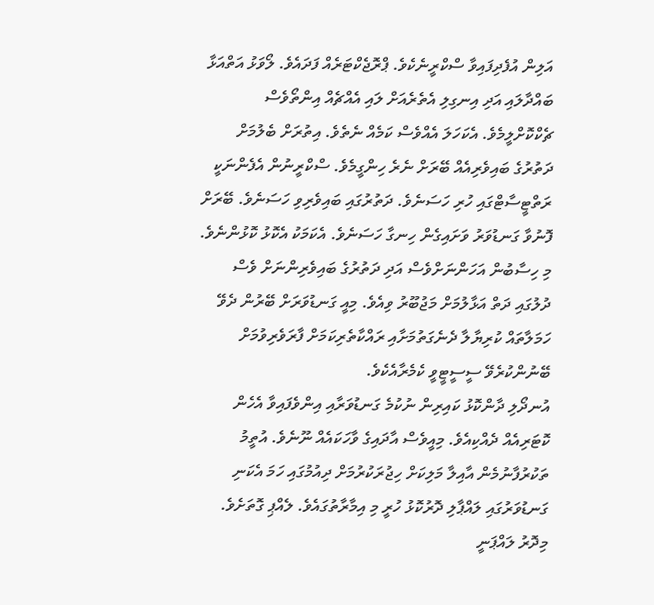އަލިން އުފެދިފައިވާ ސްކްރީނެކެވެ. ޕްރޮޖެކްޓަރެއް ފަދައެވެ. ލޯވަޅު އަތްއަޅާ ބައްދާލައި އަދި އިނގިލި އެތެރެއަށް ލައި އެއްޗެއް އިންތޯވެސް ޗެކްކޮށްލީމެވެ. އެކަހަލަ އެއްވެސް ކަމެއް ނެތެވެ. އިތުރަށް ބެލުމަށް ދަތުރުގެ ބައިވެރިއެއް ބޭރަށް ނެރެ ހިންގީމެވެ. ސްކްރީނުން އެފެންނަކީ ރަތްޓީސާޓްގައި ހުރި ހަސަނެވެ. ދަތުރުގައި ބައިވެރިވި ހަސަނެވެ. ބޭރަށް ފޮނުވާ ގަނޑުވަރު ވަށައިގެން ހިނގާ ހަސަނެވެ. އެކަމަކު އެކޮޅު ކޮޅުންނެވެ. މި ހިސާބުން އަހަންނަށްވެސް އަދި ދަތުރުގެ ބައިވެރިންނަށް ވެސް ދުލުގައި ދަތް އަޅާލުމަށް މަޖުބޫރު ވިއެވެ. މިއީ ގަނޑުވަރަށް ބޭރުން ދެވޭ ހަމަލާތައް ކުރިޔާލާ ދެނެގަތުމަށާއި ރައްކާތެރިކަމަށް ފާރަވެރިވުމަށް ބޭނުންކުރެވޭ ސީސީޓީވީ ކެމެރާއެކެވެ.
އުނދޯލި ދާންކޮޅު ކައިރިން ނުކުމެ ގަނޑުވަރާއި އިންވެފައިވާ އެހެން ކޮޓަރިއެއް ދެއްކިއެވެ. މިއީވެސް އާދައިގެ ވާހަކައެއް ނޫނެވެ. އުތީމު ތަކުރުފާނުމެން އާއިލާ މަލިކަށް ހިޖުރަކުރުމަށް ދިއުމުގައި ހަމަ އެކަނި ގަނޑުވަރުގައި ލައްޕާލި ދޮރުކޮޅު ހުރީ މި އިމާރާތުގައެވެ. ލެއްޕި ގޮތަށެވެ. މިދޮރު ލައްޕަނީ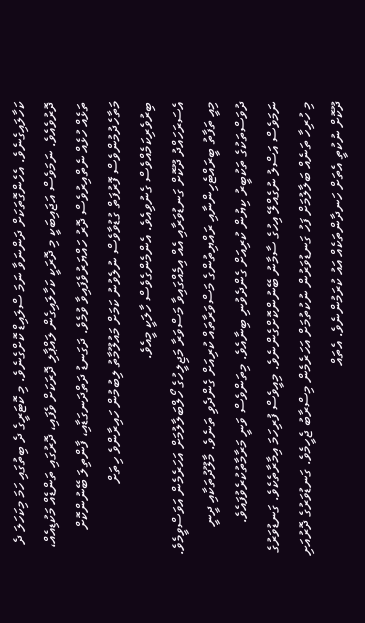ކަހާލައިގެނެވެ. އެހެންގޮތަކަށް ދަންނަވާ ނަމަ ސްލައިޑް ކޮށްގެނެވެ. މި ކޮޓަރީގެ ދެ ބިތުގައި ހަމަ މިކަހަލަ ދެ ދޮރުވެއެވެ. ނަމަވެސް އަޖައިބަކީ މި ދޮރަކީ ކަހާލައިގެން ލައްޕާލި ދޮރަކަށް ވެފައި، ދޮރުގައި ތަންޑެއް މަކުޑިއެއް، ތަޅެއް ހުޅެއް ނެތްއިރުވެސް ދޮރު ހައްޔަރުވެފައިވާ ވުމެވެ. ދަގަނޑު ދަތްދަނގަޑާއި، ފާންތިލަ ބޭނުންކޮށް މަތާހެދުމުންވެސް ފޮރުފަތް ގުޑުވާވެސް ނުލެވުނު ކަމަށް މައުލޫމާތު ލިބުމުން ހައިރާންވެ ހިތަށް ބިރުވެރިކަމެއްވެސް ގެނުވިއެވެ. އެންމެންގެވެސް ހާލަކީ މީއެވެ.
އެސަރަހައްދު ދޫކޮށް ގަނޑުވަރާއި އެއް އިމެއްގައިވާ މަސްވަރާ މަޖިލީހުގެ ހޯލްބަލާލުމަށް އަހަރެމެން އަވަސްވީމެވެ. މިއީ ތަފާތު ބީރައްޓެހިންނާއި ރައްޔިތުންގެ މަސްވަރާތައް ކުރިއަށް ގެންދެވި ތަނެވެ. މާލޫދުތަކާއި ދީނީ ދުވަސްތަކުގެ ތަކުބީރު ކިޔުން ކުރިއަށް ގެންދެވުނި ބިނާއެވެ. މިތަންވެސް ވަނީ މަރާމާތުކުރެވުފައެވެ. ނަމަވެސް އަސްލު ނުގެއްލޭ އިހުގެ ސާމާނު ބޭނުންކޮށްގެންނެވެ. މިއީވެސް ފުރިހަމަ އިމާރާތެކެވެ. ގަނޑުވަރުގެ މި ހުރިހާ ތަނެއް ބަލާލުމަށް ފަހު ގަނޑުވަރުން ނުކުތުމަށް އަހަރެމެން މިސްރާބު ޖެހީމެވެ. ގަނޑުވަރުގެ ދޮރުއަށި ދޫކޮށް ނުކުތީ އެތަށް ހަނދާންތަކެއް އައު ކުރަމުންނެވެ. އެތައް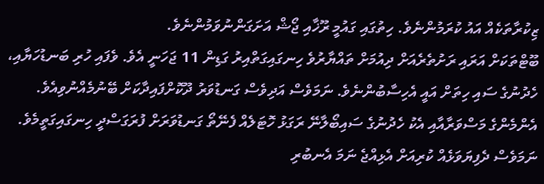ޒިކުރާތަކެއް އައު ކުރަމުންނެވެ. ހިތުގައި ގައުމީ ރޫޚާއި ޖޯޝް އަށަގަންނުވަމުންނެވެ.
ބޫޓްތަކަށް އަރައި ރަށުތެރެއަށް ދިއުމަށް ތައްޔާރުވެ ހިނގައިގަތްއިރު ގަޑިން 11 ޖަހަނީ އެވެ. ވެފައި ހުރި ބަނޑުހަޔާއި، ހެދުނުގެ ސައި ހިތަށް އައީ އެހިސާބުންނެވެ. ނަމަވެސް އަދިވެސް ގަނޑުވަރު ދޫކޮށްފައިދާކަށް ބޭނުމެއްނުވިއެވެ. އެންމެންގެ މަސްވަރާއާއި އެކު ހެދުނުގެ ސައިބޯލާނޭ ރަގަޅު ހޮޓަލެއް ފެނޭތޯ ގަނޑުވަރަށް ފުރަގަސްދީ ހިނގައިގަތީމެވެ. ނަމަވެސް ދެފިޔަވަޅެއް ކުރިއަށް އެޅިއްޖެ ނަމަ އެނބުރި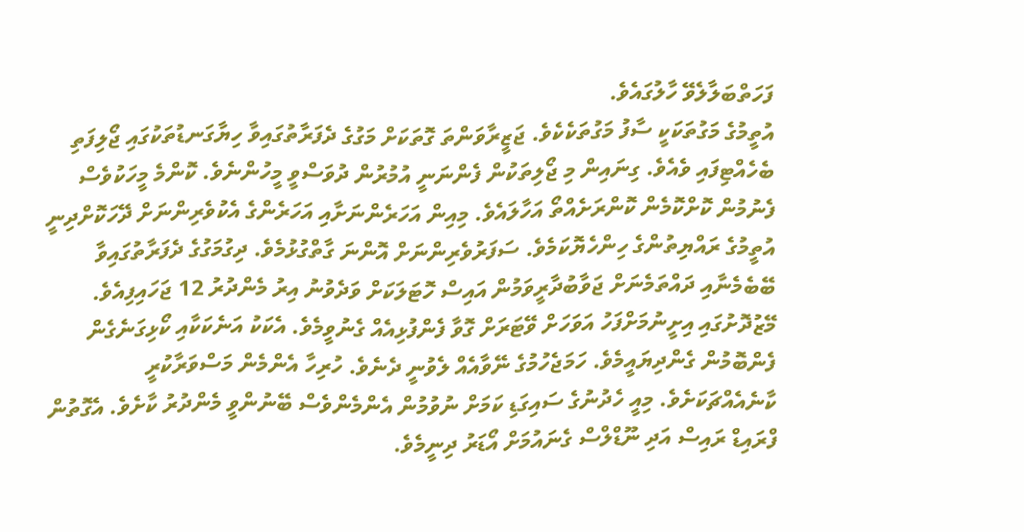ފަހަތްބަލާލެވޭ ހާލުގައެވެ.
އުތީމުގެ މަގުތަކަކީ ސާފު މަގުތަކެކެވެ. ޖަޒީރާވަންތަ ގޮތަކަށް މަގުގެ ދެފަރާތުގައިވާ ހިޔާގަނޑުތަކުގައި ޖޯލިފަތި ބެހެއްޓިފައި ވެއެވެ. ގިނައިން މި ޖޯލިތަކުން ފެންނަނީ އުމުރުން ދުވަސްވީ މީހުންނެވެ. ކޮންމެ މީހަކުވެސް ފެނުމުން ކޮށްކޮމެން ކޮންރަށެއްތޯ އަހާލައެވެ. މިއިން އަހަރެންނަށާއި އަހަރެންގެ އެކުވެރިންނަށް ދޭހަކޮށްދިނީ އުތީމުގެ ރައްޔިތުންގެ ހިންހެޔޮކަމެވެ. ސަފަރުވެރިންނަށް އޮންނަ ގާތްގުޅުމެވެ. ދިގުމަގުގެ ދެފަރާތުގައިވާ ބޭބެމެނާއި ދައްތަމެނަށް ޖަވާބުދާރީވަމުން އައިސް ހޮޓަލަކަށް ވަދެވުނު އިރު މެންދުރު 12 ޖަހައިފިއެވެ. މޭޒުދޮށުގައި އިށީނުމަށްފަހު އަވަހަށް ވޭޓަރަށް ގޮވާ ފެންފުޅިއެއް ގެނުވީމެވެ. އެކަކު އަނެކަކާއި ކޯޅިގަނެގެން ފެންބޮމުން ގެންދިޔައީމެވެ. ހަމަޖެހުމުގެ ނޭވާއެއް ލެވުނީ ދެނެވެ. ހުރިހާ އެންމެން މަސްވަރާކުރީ ކާނެއެއްޗަކަށެވެ. މިއީ ހެދުނުގެ ސައިގަޑި ކަމަށް ނުވުމުން އެންމެންވެސް ބޭނުންވީ މެންދުރު ކާށެވެ. އެގޮތުން ފްރައިޑް ރައިސް އަދި ނޫޑްލްސް ގެނައުމަށް އޯޑަރު ދިނީމެވެ.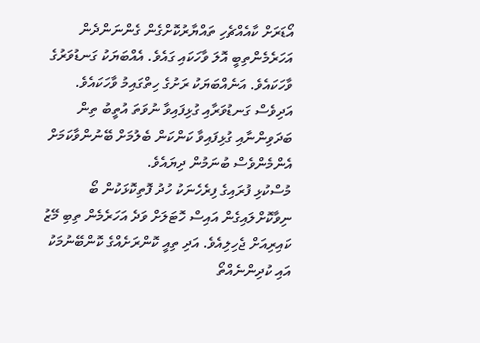އޯޑަރަށް ކާއެއްޗެހި ތައްޔާރުކޮށްގެން ގެންނަންދެން އަހަރެމެންތިބީ އޮލަ ވާހަކައި ގައެވެ. އެއްބަޔަކު ގަނޑުވަރުގެ ވާހަކައެވެ. އަނެއްބަޔަކު ރަށުގެ ހިތްގައިމު ވާހަކައެވެ. އަދިވެސް ގަނޑުވަރާއި ގުޅިފައިވާ ނުވަތަ އުތީބު ތިން ބަދަވިންނާއި ގުޅިފައިވާ ކަންކަން ބެލުމަށް ބޭނުންވާކަމަށް އެންމެންވެސް ބުނަމުން ދިޔައެވެ.
މުސްކުޅި ފުރައިގެ ފިރެހެނަކު ހުދު ފޮތިކޮޅަކުން ބޯ ނިވާކޮށްލައިގެން އައިސް ހޮޓަލަށް ވަދެ އަހަރެމެން ތިބި މޭޒު ކައިރިއަށް ޖެހިލިއެވެ. އަދި ތިއީ ކޮންރަށެއްގެ ކޮންބޭނުމަކު އައި ކުދިންނެއްތޯ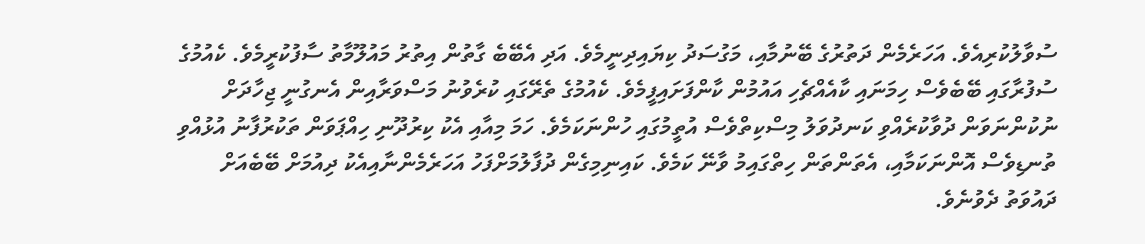ސުވާލުކުރިއެވެ. އަހަރެމެން ދަތުރުގެ ބޭނުމާއި، މަގުސަދު ކިޔައިދިނީމެވެ. އަދި އެބޭބެ ގާތުން އިތުރު މައުލޫމާތު ސާފުކުރީމެވެ. ކެއުމުގެ ސުފުރާގައި ބޭބެވެސް ހިމަނައި ކާއެއްޗެހި އައުމުން ކާންފަށައިފީމެވެ. ކެއުމުގެ ތެރޭގައި ކުރެވުނު މަސްވަރާއިން އެނގުނީ ޖިހާދަށް ނުކުންނަވަން ދުވާކުރެއްވި ކަނދުވަލު މިސްކިތްވެސް އުތީމުގައި ހުންނަކަމެވެ. ހަމަ މިއާއި އެކު ކިރުދޫނި ހިއްޕަވަން ތަކުރުފާނު އުޅުއްވި ތުނޑިވެސް އޮންނަކަމާއި، އެތަންތަން ހިތްގައިމު ވާނޭ ކަމެވެ. ކައިނިމިގެން ދުފާލުމަށްފަހު އަހަރެމެންނާއިއެކު ދިއުމަށް ބޭބެއަށް ދައުވަތު ދެވުނެވެ.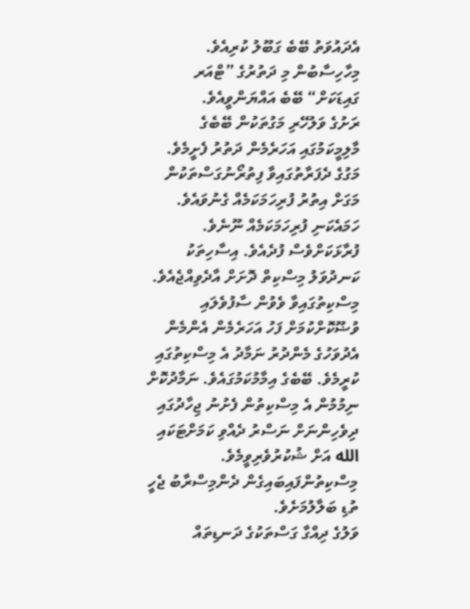އެދައުވަތު ބޭބެ ގަބޫލު ކުރިއެވެ. މިހާހިސާބުން މި ދަތުރުގެ ”ޓްއަރ ގައިޑަކަށް“ ބޭބެ އައްޔަންވީއެވެ.
ރަށުގެ ވަލުހޭރި މަގުތަކުން ބޭބެގެ މާލިމީކަމުގައި އަހަރެމެން ދަތުރު ފެށީމެވެ. މަގުގެ ދެފަރާތުގައިވާ ފިތުރޯނުގަސްތަކުން މަގަށް އިތުރު ފުރިހަމަކަމެއް ގެނުވައެވެ. ހަމައެކަނި ފުރިހަމަކަމެއް ނޫނެވެ. ފުރާޅަކަށްވެސް ފުދެއެވެ. އިސާހިތަކު ކަނދުވަލު މިސްކިތް ދޮށަށް އާދެވިއްޖެއެވެ. މިސްކިތުގައިވާ ވެވުން ސާފުވެލައި ވުޟޫކޮށްކުމަށް ފަހު އަހަރެމެން އެންމެން އެދުވަހުގެ މެންދުރު ނަމާދު އެ މިސްކިތުގައި ކުރީމެވެ. ބޭބެގެ އިމާމުކަމުގައެވެ. ނަމާދުކޮށް ނިމުމުން އެ މިސްކިތުން ފެށުނު ޖިހާދުގައި ދިވެހިންނަށް ނަސްރު ދެއްވި ކަމަށްޓަކައި الله އަށް ޝުކުރުވެރިވީމެވެ. މިސްކިތުންފައިބައިގެން ދެންމިސްރާބު ޖެހީ ތުޑި ބަލާލުމަށެވެ.
ވަލުގެ ދިއްގާ ގަސްތަކުގެ ދަނޑިތައް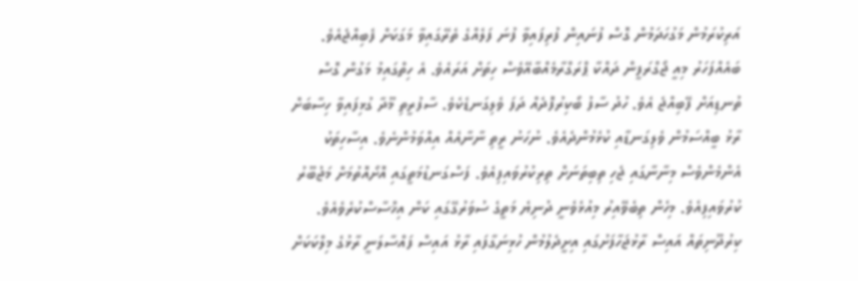އަރިކުރަމުން މަގުހަދަމުން ގޮސް ފުނައިން ފުރިފައިވާ ފުނަ ފަލެއްގެ ތެރޭގައިވާ މަގަކަށް ފެބިއްޖެއެވެ. ބައެއްފަހަރު މިއީ ޖޯގްރަފީން ދައްކާ ޕްރަގްރާމެއްބާއޭވެސް ހިތަށް އަރައެވެ. އެ ހިތްގައިމު މަގުން ގޮސް ތުނޑިއަށް ފޭބިއްޖެ އެވެ. ހުދު ސާފު ބޯކިރުފޮދެއް ދަފަ ވެލިގަނޑެކެވެ. ސާފުރީތި މޫދާ ގުޅިފައިވާ ހިސާބަށް ރާޅު ބީއްސަމުން ވެލިގަނޑާއި ކުޅެމުންދެއެވެ. ނުހަނު ރީތި ނާނާއެއް އިއްވަމުންނެވެ. އިސާހިތަކު އެންމެންވެސް މިނާނާގައި ޖެހި ތިބިތަނަށް ތިރިކުރުވައިފިއެވެ. ފަސްގަނޑުމަތީގައި އޮށޯއޮތުމަށް މަޖުބޫރު ކުރުވައިފިއެވެ. މިހެން ތިބެވޭއިރު މިއުޅެވެނީ ދުނިޔެ މަތީގެ ސުވަރުގޭގައި ކަން އިޚްސާސްކުރެވެއެވެ. ކިރުދޫނިތައް އައިސް ރާޅުޖަހާފަށުގައި އިށީދެލުމުން ހުޅިނަގާފައި ރާޅު އައިސް ފައްސާލަނީ ރާޅުގެ މިލްކަކަށް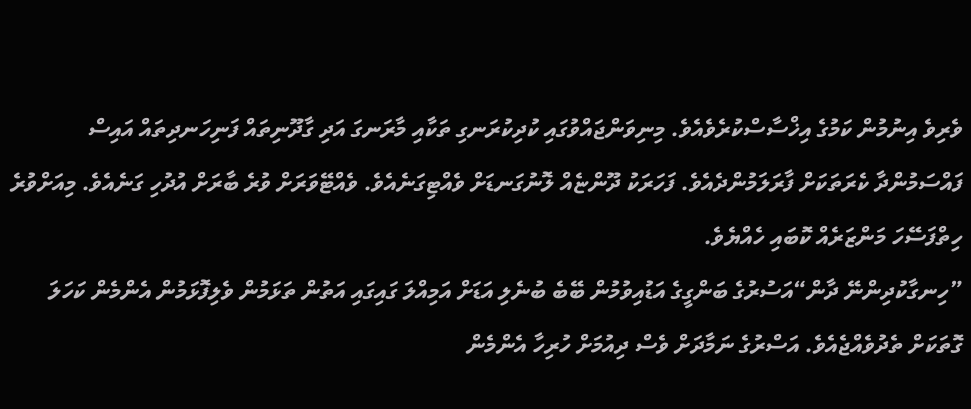ވެރިވެ އިނުމުން ކަމުގެ އިޚްސާސްކުރެވެއެވެ. މިނިވަންޖައްވުގައި ކުދިކުރަނގި ތަކާއި މާރަނގަ އަދި ގާދޫނިތައް ފަނިހަނދިތައް އައިސް ފައްސަމުންދާ ކެރަތަކަށް ފާރަލަމުންދެއެވެ. ފަހަރަކު ދޫންޏެއް ލޮނުގަނޑަށް ވެއްޓިގަނެއެވެ. ވެއްޓޭވަރަށް ވުރެ ބާރަށް އުދުހި ގަނެއެވެ. މިއަށްވުރެ ހިތްފަސޭހަ މަންޒަރެއް ކޮބައި ހެއްޔެވެ.
”ހިނގާކުދިންނޭ ދާން“އަސުރުގެ ބަންގީގެ އަޑުއިވުމުން ބޭބެ ބުނެލި އަޑަށް އަމިއްލަ ގައިގައި އަތުން ތަޅަމުން ވެލިފޮޅަމުން އެންމެން ކަހަލަ ގޮތަކަށް ތެދުވެއްޖެއެވެ. އަސްރުގެ ނަމާދަށް ވެސް ދިއުމަށް ހުރިހާ އެންމެން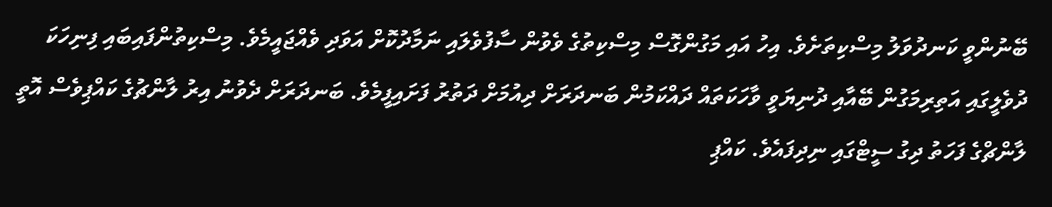ބޭނުންވީ ކަނދުވަލު މިސްކިތަށެވެ. އިހު އައި މަގުންގޮސް މިސްކިތުގެ ވެވުން ސާފުވެލައި ނަމާދުކޮށް އަވަދި ވެއްޖައީމެވެ. މިސްކިތުންފައިބައި ފިނިހަކަ ދުވެލީގައި އަތިރިމަގުން ބޭއާއި ދުނިޔަވީ ވާހަކަތައް ދައްކަމުން ބަނދަރަށް ދިއުމަށް ދަތުރު ފަށައިފީމެވެ. ބަނދަރަށް ދެވުނު އިރު ލާންޗުގެ ކައްޕިވެސް އޮތީ ލާންޗްގެ ފަހަތު ދިގު ސީޓްގައި ނިދިފައެވެ. ކައްޕި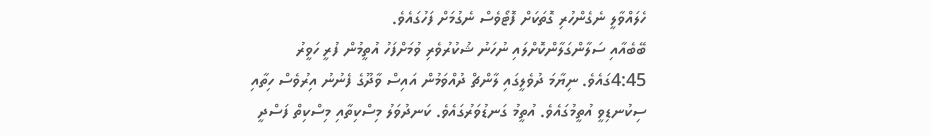ހެލައްވާލީ ނެގެންހުރި ގޮތަކަށް ފޮޓޯވެސް ނެގުމަށް ފަހުގައެވެ.
ބޭބެއާއި ސަލާންގަލާންކޮށްލައި ނުހަނު ޝުކުރުވެރި ވުމަށްފަހު އުތީމުން ފުރީ ހަވީރު 4:45ގައެވެ. ނިޔާމަ ދުވެލީގައި ލާންޗް ދުއްވަމުން އައިސް ވާދޫގެ ފެނުނު އިރުވެސް ހިތާއި ސިކުނޑިވީ އުތީމުގައެވެ. އުތީމު ގަނޑުވަރުގައެވެ. ކަނދުވަލު މިސްކިތާއި މިސްކިތް ފަސްދީ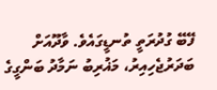ފޭބޭ ގުދުރަތީ ތުނޑީގައެވެ. ވާދޫއަށް ބަދަރުޖެހިއިރު، މަޣުރިބު ނަމާދު ބަންގީގެ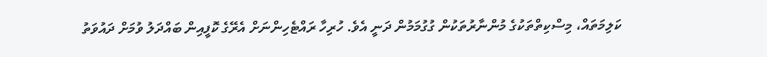ކަލިމަތައް، މިސްކިތްތަކުގެ މުންނާރުތަކުން ގުގުމަމުން ދަނީ އެވެ. ހުރިހާ ރައްޓެހިންނަށް އެރޭގެ ކޮފީއިން ބައްދަލު ވުމަށް ދައުވަތު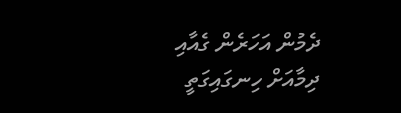ދެމުން އަހަރެން ގެއާއި ދިމާއަށް ހިނގައިގަތީ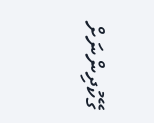ގޭކުދިންނަށް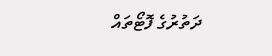ދަތުރުގެ ފޮޓޯތައް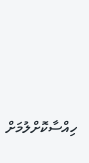ހިއްސާކޮށްލުމަށް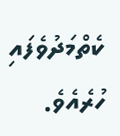ކެތްމަދުވެފައި ހުރެއެވެ.